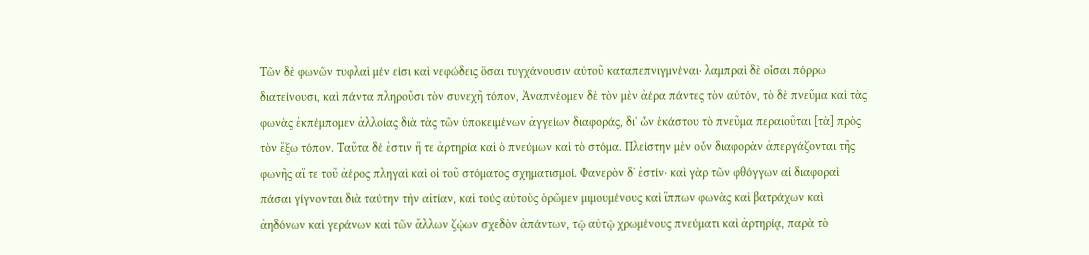Τῶν δὲ φωνῶν τυφλαὶ μέν είσι καὶ νεφώδεις ὅσαι τυγχάνουσιν αὐτοῦ καταπεπνιγμνέναι· λαμπραὶ δὲ οἶσαι πόρρω διατείνουσι, καὶ πάντα πληροῦσι τὸν συνεχῆ τόπον, Ἀναπνέομεν δὲ τὸν μὲν ἀέρα πάντες τὸν αὐτόν, τὸ δὲ πνεῦμα καὶ τὰς φωνὰς ἐκπέμπομεν ἀλλοίας διὰ τὰς τῶν ὑποκειμένων ἀγγείων διαφοράς, δι' ὧν ἑκάστου τὸ πνεῦμα περαιοῦται [τὰ] πρὸς τὸν ἔξω τόπον. Ταῦτα δέ ἐστιν ἥ τε ἀρτηρία καὶ ὁ πνεύμων καὶ τὸ στόμα. Πλείστην μὲν οὖν διαφορὰν ἀπεργάζονται τῆς φωνῆς αἵ τε τοῦ ἀέρος πληγαὶ καὶ οἱ τοῦ στόματος σχηματισμοί. Φανερὸν δʼ ἐστίν· καὶ γὰρ τῶν φθόγγων αἱ διαφοραὶ πάσαι γίγνονται διὰ ταύτην τὴν αἰτίαν, καὶ τούς αὐτοὺς ὁρῶμεν μιμουμένους καὶ ἵππων φωνὰς καὶ βατράχων καὶ ἀηδόνων καὶ γεράνων καὶ τῶν ἄλλων ζῴων σχεδὸν ἀπάντων, τῷ αὐτῷ χρωμένους πνεύματι καὶ ἀρτηρίᾳ, παρὰ τὸ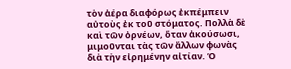τὸν ἀέρα διαφόρως ἐκπέμπειν αὐτοὺς ἐκ τοῦ στόματος. Πολλὰ δὲ καὶ τῶν ὀρνέων, ὅταν ἀκούσωσι, μιμοῦνται τὰς τῶν ἄλλων φωνὰς διὰ τὴν εἰρημένην αἰτίαν. Ὁ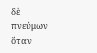δὲ πνεύμων ὅταν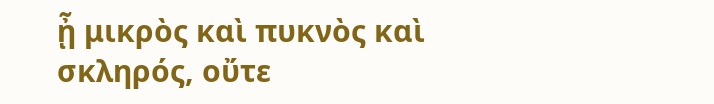ᾖ μικρὸς καὶ πυκνὸς καὶ σκληρός, οὔτε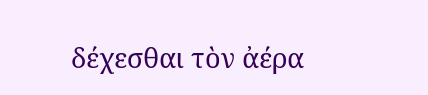δέχεσθαι τὸν ἀέρα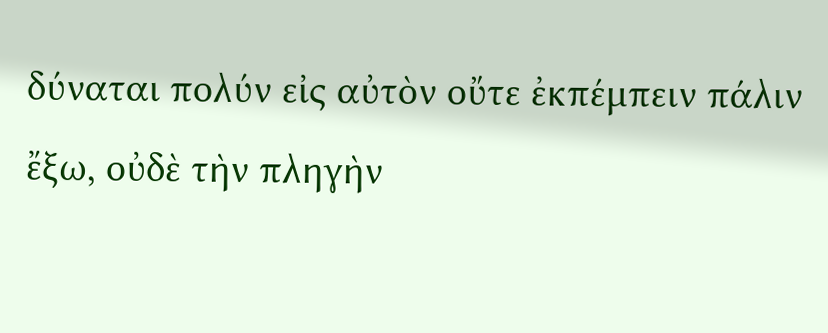δύναται πολύν εἰς αὐτὸν οὔτε ἐκπέμπειν πάλιν ἔξω, οὐδὲ τὴν πληγὴν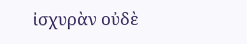ἰσχυρὰν οὐδὲ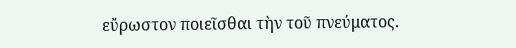εὔρωστον ποιεῖσθαι τὴν τοῦ πνεύματος.